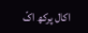اکال پرکھ اکّ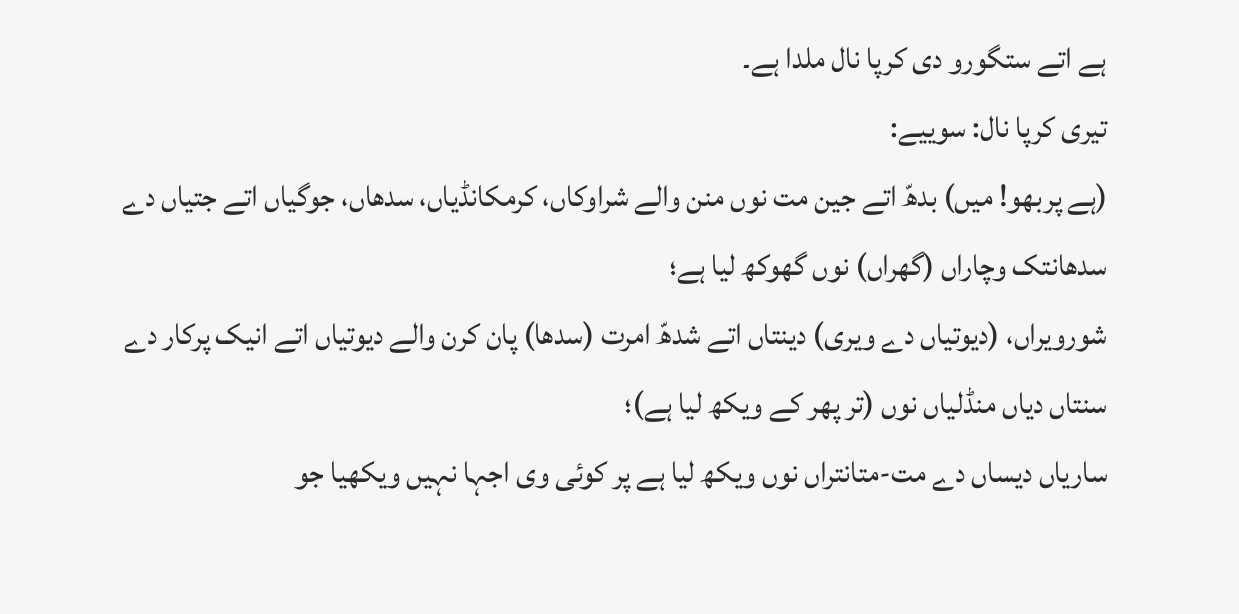ہے اتے ستگورو دی کرپا نال ملدا ہے۔
تیری کرپا نال: سوییے:
(ہے پربھو! میں) بدھّ اتے جین مت نوں منن والے شراوکاں، کرمکانڈیاں، سدھاں، جوگیاں اتے جتیاں دے سدھانتک وچاراں (گھراں) نوں گھوکھ لیا ہے؛
شورویراں، (دیوتیاں دے ویری) دینتاں اتے شدھّ امرت (سدھا) پان کرن والے دیوتیاں اتے انیک پرکار دے سنتاں دیاں منڈلیاں نوں (تر پھر کے ویکھ لیا ہے)؛
ساریاں دیساں دے مت-متانتراں نوں ویکھ لیا ہے پر کوئی وی اجہا نہیں ویکھیا جو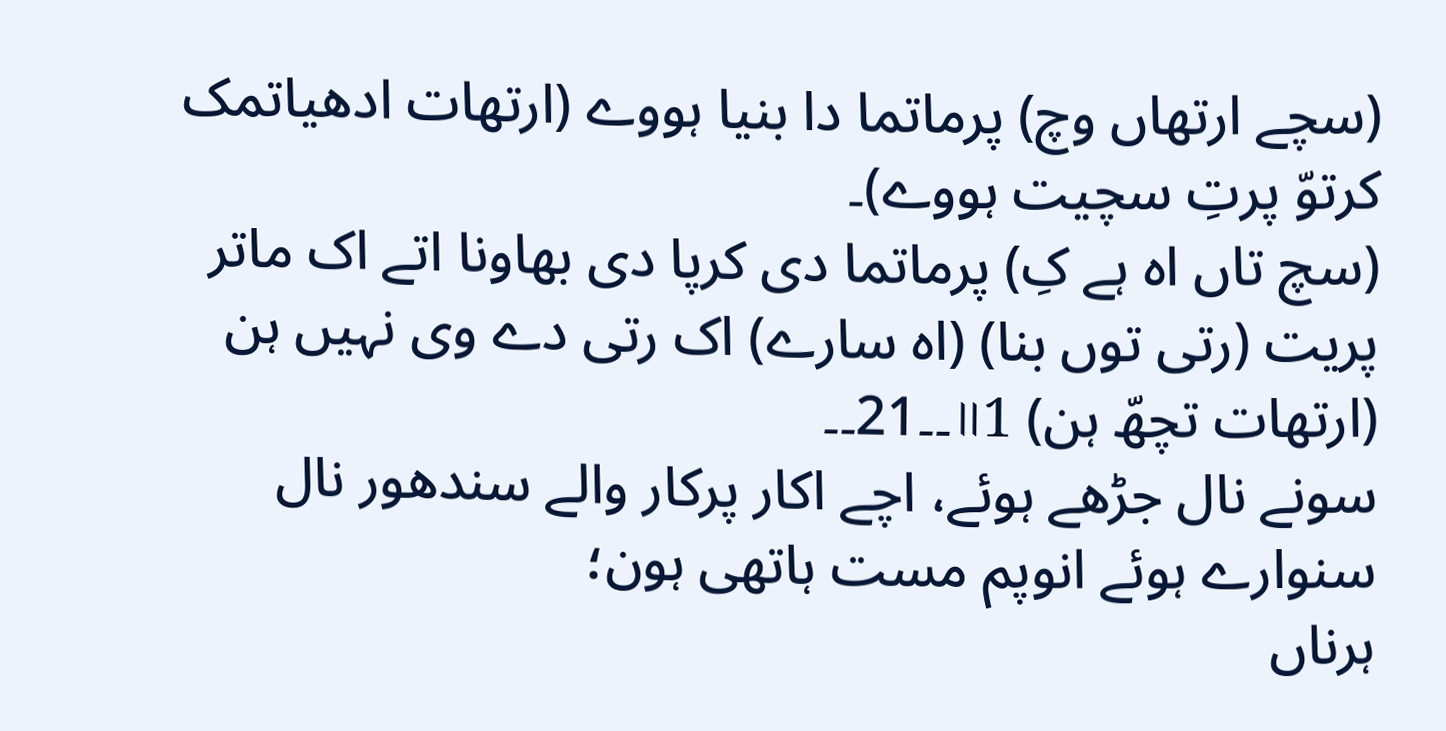(سچے ارتھاں وچ) پرماتما دا بنیا ہووے (ارتھات ادھیاتمک کرتوّ پرتِ سچیت ہووے)۔
(سچ تاں اہ ہے کِ) پرماتما دی کرپا دی بھاونا اتے اک ماتر پریت (رتی توں بنا) (اہ سارے) اک رتی دے وی نہیں ہن (ارتھات تچھّ ہن) ॥1۔۔21۔۔
سونے نال جڑھے ہوئے، اچے اکار پرکار والے سندھور نال سنوارے ہوئے انوپم مست ہاتھی ہون؛
ہرناں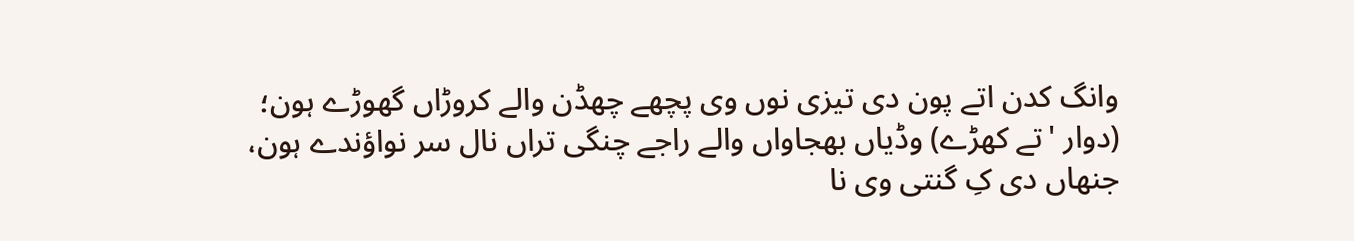وانگ کدن اتے پون دی تیزی نوں وی پچھے چھڈن والے کروڑاں گھوڑے ہون؛
(دوار 'تے کھڑے) وڈیاں بھجاواں والے راجے چنگی تراں نال سر نواؤندے ہون، جنھاں دی کِ گنتی وی نا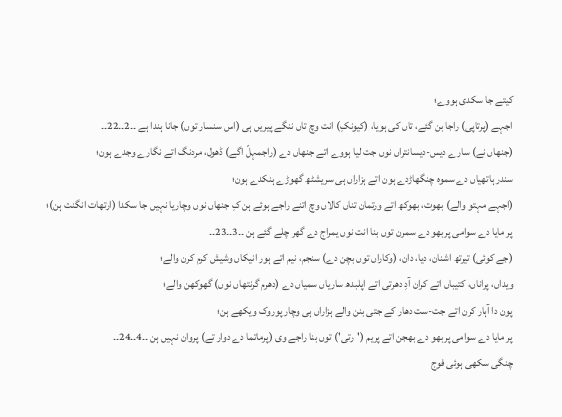کیتے جا سکدی ہووے؛
اجہے (پرتاپی) راجا بن گئے، تاں کی ہویا، (کیونکِ) انت وچ تاں ننگے پیریں ہی (اس سنسار توں) جانا ہندا ہے ۔۔2۔۔22۔۔
(جنھاں نے) سارے دیس-دیسانتراں نوں جت لیا ہووے اتے جنھاں دے (راجمہلّ اگے) ڈھول، مردنگ اتے نگارے وجدے ہون؛
سندر ہاتھیاں دے سموہ چنگھاڑدے ہون اتے ہزاراں ہی سریشٹھ گھوڑے ہنکدے ہون؛
(اجہے مہتو والے) بھوت، بھوکھ اتے ورتمان تناں کالاں وچ اتنے راجے ہوئے ہن کِ جنھاں نوں وچاریا نہیں جا سکدا (ارتھات انگنت ہن)؛
پر مایا دے سوامی پربھو دے سمرن توں بنا انت نوں یمراج دے گھر چلے گئے ہن ۔۔3۔۔23۔۔
(جے کوئی) تیرتھ اشنان، دیا، دان، (وکاراں توں بچن دے) سنجم، نیم اتے ہور انیکاں وشیش کرم کرن والے؛
ویداں، پراناں، کتیباں اتے کران آدِ دھرتی اتے اپلبدھ ساریاں سمیاں دے (دھرم گرنتھاں نوں) گھوکھن والے؛
پون دا آہار کرن اتے جت-ست دھار کے جتی بنن والے ہزاراں ہی وچار پوروک ویکھے ہن؛
پر مایا دے سوامی پربھو دے بھجن اتے پریم ('رتی') توں بنا راجے وی (پرماتما دے دوار تے) پروان نہیں ہن ۔۔4۔۔24۔۔
چنگی سکھی ہوئی فوج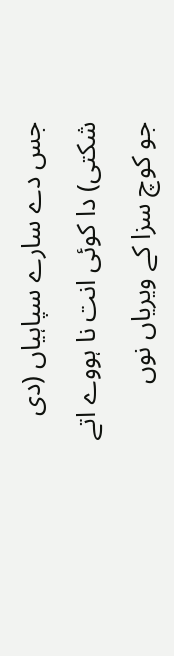جس دے سارے سپاہیاں (دی شکتی) دا کوئی انت نا ہووے اتے جو کوچ سزا کے ویریاں نوں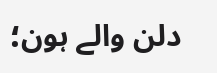دلن والے ہون؛